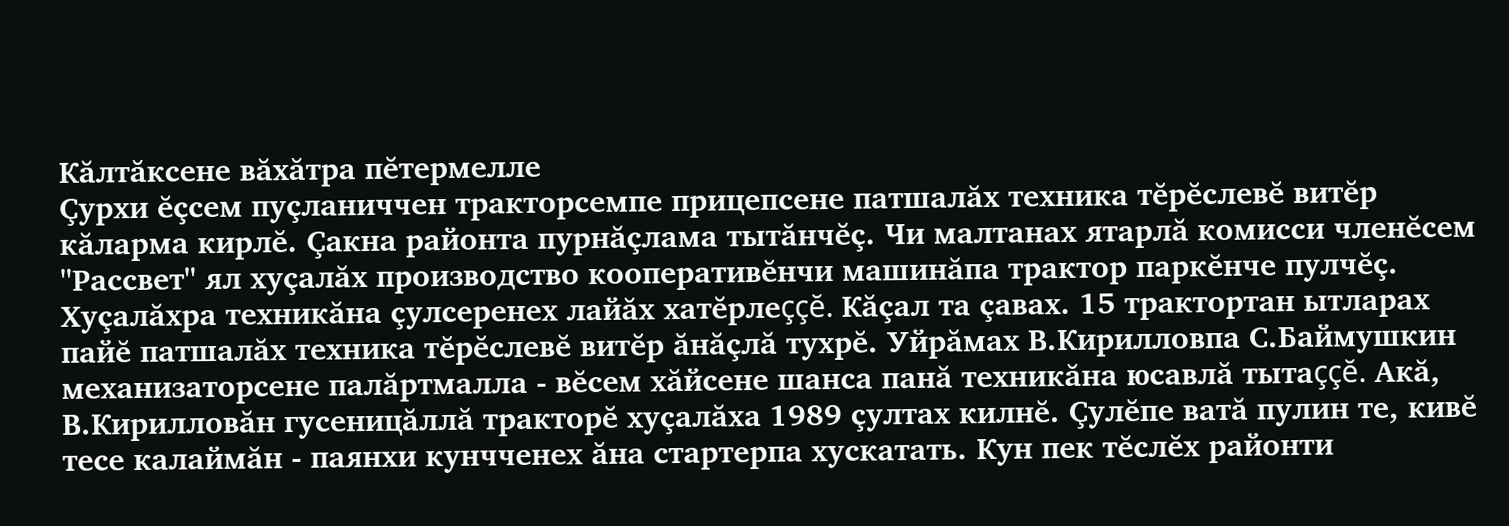Кăлтăксене вăхăтра пĕтермелле
Çурхи ĕçсем пуçланиччен тракторсемпе прицепсене патшалăх техника тĕрĕслевĕ витĕр кăларма кирлĕ. Çакна районта пурнăçлама тытăнчĕç. Чи малтанах ятарлă комисси членĕсем "Рассвет" ял хуçалăх производство кооперативĕнчи машинăпа трактор паркĕнче пулчĕç.
Хуçалăхра техникăна çулсеренех лайăх хатĕрлеççĕ. Кăçал та çавах. 15 трактортан ытларах пайĕ патшалăх техника тĕрĕслевĕ витĕр ăнăçлă тухрĕ. Уйрăмах В.Кирилловпа С.Баймушкин механизаторсене палăртмалла - вĕсем хăйсене шанса панă техникăна юсавлă тытаççĕ. Акă, В.Кирилловăн гусеницăллă тракторĕ хуçалăха 1989 çултах килнĕ. Çулĕпе ватă пулин те, кивĕ тесе калаймăн - паянхи кунчченех ăна стартерпа хускатать. Кун пек тĕслĕх районти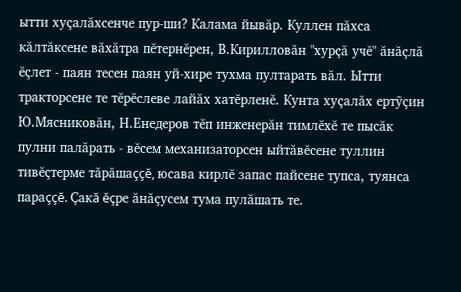ытти хуçалăхсенче пур-ши? Калама йывăр. Куллен пăхса кăлтăксене вăхăтра пĕтернĕрен, В.Кирилловăн "хурçă учĕ" ăнăçлă ĕçлет - паян тесен паян уй-хире тухма пултарать вăл. Ытти тракторсене те тĕрĕслеве лайăх хатĕрленĕ. Кунта хуçалăх ертỹçин Ю.Мясниковăн, Н.Енедеров тĕп инженерăн тимлĕхĕ те пысăк пулни палăрать - вĕсем механизаторсен ыйтăвĕсене туллин тивĕçтерме тăрăшаççĕ, юсава кирлĕ запас пайсене тупса, туянса параççĕ. Çакă ĕçре ăнăçусем тума пулăшать те.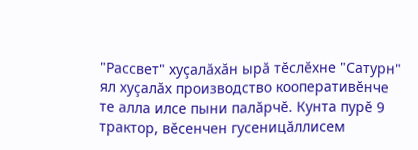"Рассвет" хуçалăхăн ырă тĕслĕхне "Сатурн" ял хуçалăх производство кооперативĕнче те алла илсе пыни палăрчĕ. Кунта пурĕ 9 трактор, вĕсенчен гусеницăллисем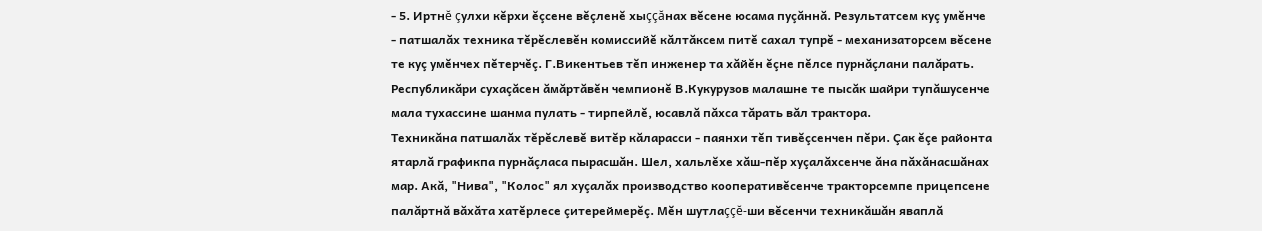- 5. Иртнĕ çулхи кĕрхи ĕçсене вĕçленĕ хыççăнах вĕсене юсама пуçăннă. Результатсем куç умĕнче - патшалăх техника тĕрĕслевĕн комиссийĕ кăлтăксем питĕ сахал тупрĕ - механизаторсем вĕсене те куç умĕнчех пĕтерчĕç. Г.Викентьев тĕп инженер та хăйĕн ĕçне пĕлсе пурнăçлани палăрать. Республикăри сухаçăсен ăмăртăвĕн чемпионĕ В.Кукурузов малашне те пысăк шайри тупăшусенче мала тухассине шанма пулать - тирпейлĕ, юсавлă пăхса тăрать вăл трактора.
Техникăна патшалăх тĕрĕслевĕ витĕр кăларасси - паянхи тĕп тивĕçсенчен пĕри. Çак ĕçе районта ятарлă графикпа пурнăçласа пырасшăн. Шел, хальлĕхе хăш-пĕр хуçалăхсенче ăна пăхăнасшăнах мар. Акă, "Нива", "Колос" ял хуçалăх производство кооперативĕсенче тракторсемпе прицепсене палăртнă вăхăта хатĕрлесе çитереймерĕç. Мĕн шутлаççĕ-ши вĕсенчи техникăшăн яваплă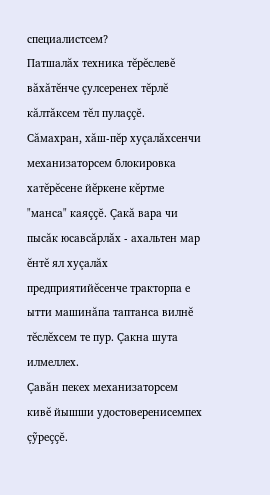специалистсем?
Патшалăх техника тĕрĕслевĕ вăхăтĕнче çулсеренех тĕрлĕ кăлтăксем тĕл пулаççĕ. Сăмахран, хăш-пĕр хуçалăхсенчи механизаторсем блокировка хатĕрĕсене йĕркене кĕртме "манса" каяççĕ. Çакă вара чи пысăк юсавсăрлăх - ахальтен мар ĕнтĕ ял хуçалăх предприятийĕсенче тракторпа е ытти машинăпа таптанса вилнĕ тĕслĕхсем те пур. Çакна шута илмеллех.
Çавăн пекех механизаторсем кивĕ йышши удостоверенисемпех çỹреççĕ.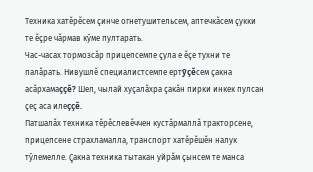Техника хатĕрĕсем çинче огнетушительсем, аптечкăсем çукки те ĕçре чăрмав кỹме пултарать.
Час-часах тормозсăр прицепсемпе çула е ĕçе тухни те палăрать. Нивушлĕ специалистсемпе ертỹçĕсем çакна асăрхамаççĕ? Шел, чылай хуçалăхра çакăн пирки инкек пулсан çеç аса илеççĕ.
Патшалăх техника тĕрĕслевĕччен кустăрмаллă тракторсене, прицепсене страхламалла, транспорт хатĕрĕшĕн налук тỹлемелле. Çакна техника тытакан уйрăм çынсем те манса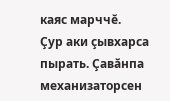каяс марччĕ.
Çур аки çывхарса пырать. Çавăнпа механизаторсен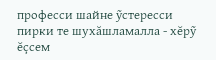професси шайне ỹстересси пирки те шухăшламалла - хĕрỹ ĕçсем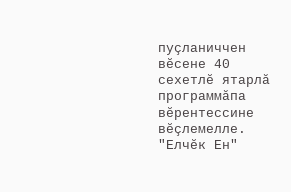пуçланиччен вĕсене 40 сехетлĕ ятарлă программăпа вĕрентессине вĕçлемелле.
"Елчĕк Ен"